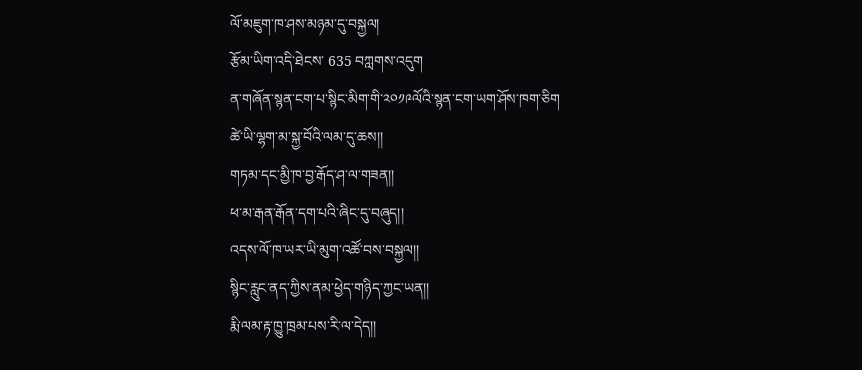ལོ་མཇུག་ཁ་ཤས་མཉམ་དུ་བསྐྱལ།
རྩོམ་ཡིག་འདི་ཐེངས་ 635 བཀླགས་འདུག
ན་གཞོན་སྙན་ངག་པ་སྙིང་མིག་གི་༢༠༡༩ལོའི་སྙན་ངག་ཡག་ཤོས་ཁག་ཅིག
ཚེ་ཡི་ལྷག་མ་སྐྱ་བོའི་ལམ་དུ་ཆས།།
གཏམ་དང་མྱི་ཁ་བྱ་རྒོད་ཤ་ལ་གཟན།།
ཕ་མ་རྒན་རྒོན་དག་པའི་ཞིང་དུ་བཞུད།།
འདས་ལོ་ཁ་ཡར་ཡི་མུག་འཚོ་བས་བསྐྱལ།།
སྙིང་རླུང་ནད་ཀྱིས་ནམ་ཕྱེད་གཉིད་ཀྱང་ཡན།།
རྨི་ལམ་རྟ་ཁྱུ་ཁྲམ་པས་རི་ལ་དེད།།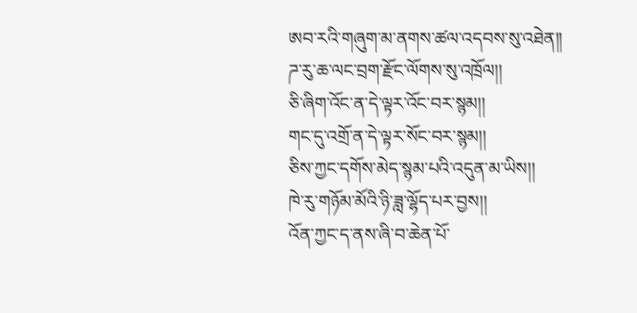ཨབ་རའི་གཞུག་མ་ནགས་ཚལ་འདབས་སུ་འཐེན།།
ཌ་རུ་ཆ་ལང་བྲག་རྫོང་ལོགས་སུ་འཁྲོལ།།
ཅི་ཞིག་འོང་ན་དེ་ལྟར་འོང་བར་སྙམ།།
གང་དུ་འགྲོ་ན་དེ་ལྟར་སོང་བར་སྙམ།།
ཅིས་ཀྱང་དགོས་མེད་སྙམ་པའི་འདུན་མ་ཡིས།།
ཁེ་རུ་གཉོམ་མོའི་ཉི་ཟླ་ལྷོད་པར་བྱས།།
འོན་ཀྱང་ད་ནས་ཞི་བ་ཆེན་པོ་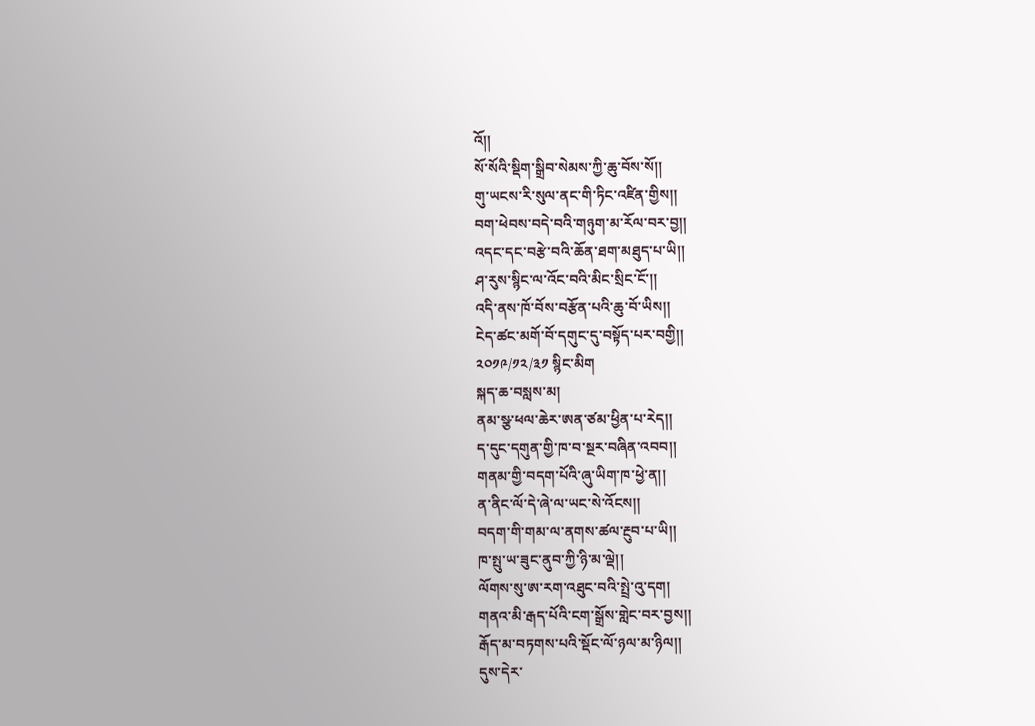འོ།།
སོ་སོའི་སྡིག་སྒྲིབ་སེམས་ཀྱི་ཆུ་བོས་སོ།།
གུ་ཡངས་རི་སུལ་ནང་གི་ཏིང་འཛིན་གྱིས།།
བག་ཕེབས་བདེ་བའི་གཉུག་མ་རོལ་བར་བྱ།།
འདང་དང་བརྩེ་བའི་ཆོན་ཐག་མཐུད་པ་ཡི།།
ཤ་རུས་སྙིང་ལ་འོང་བའི་མིང་སྲིང་ངོ་།།
འདི་ནས་ཁོ་བོས་བརྩོན་པའི་ཆུ་བོ་ཡིས།།
ངེད་ཚང་མགོ་བོ་དགུང་དུ་བསྟོད་པར་བགྱི།།
༢༠༡༩/༡༢/༣༡ སྙིང་མིག
སྐད་ཆ་བསླས་མ།
ནམ་སྩ་ཕལ་ཆེར་ཨན་ཙམ་ཕྱིན་པ་རེད།།
ད་དུང་དགུན་གྱི་ཁ་བ་སྔར་བཞིན་འབབ།།
གནམ་གྱི་བདག་པོའི་ཞུ་ཡིག་ཁ་ཕྱེ་ན།།
ན་ནིང་ལོ་དེ་ཞེ་ལ་ཡང་སེ་འོངས།།
བདག་གི་གམ་ལ་ནགས་ཚལ་རྔུབ་པ་ཡི།།
ཁ་སྤུ་ཡ་ཟུང་ནུབ་ཀྱི་ཉི་མ་ལྡེ།།
ལོགས་སུ་ཨ་རག་འཐུང་བའི་སྤྲེ་འུ་དག།
གནའ་མི་རྒད་པོའི་ངག་སྒྲོས་གླེང་བར་བྱས།།
རྒོད་མ་བཏགས་པའི་སྡོང་ལོ་ཉལ་མ་ཉིལ།།
དུས་དེར་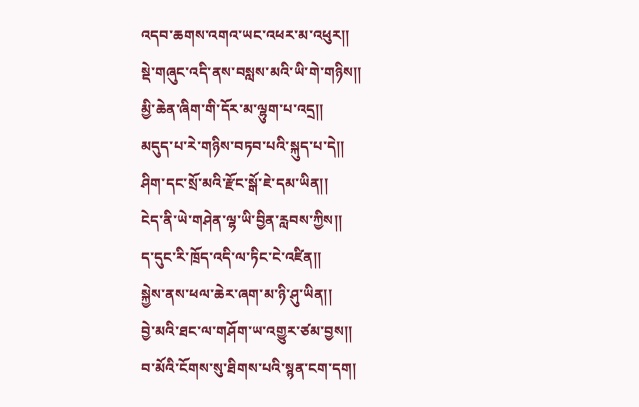འདབ་ཆགས་འགའ་ཡང་འཕར་མ་འཕུར།།
སྡེ་གཞུང་འདི་ནས་བསླས་མའི་ཡི་གེ་གཉིས།།
མྱི་ཆེན་ཞིག་གི་དོར་མ་ལྷུག་པ་འདྲ།།
མདུད་པ་རེ་གཉིས་བཏབ་པའི་སྐུད་པ་དེ།།
ཤིག་དང་སྲོ་མའི་རྫོང་སྒོ་ཇེ་དམ་ཡིན།།
ངེད་ནི་ཡེ་གཤེན་ལྷ་ཡི་བྱིན་རླབས་ཀྱིས།།
ད་དུང་རི་ཁྲོད་འདི་ལ་ཏིང་ངེ་འཛིན།།
སྐྱེས་ནས་ཕལ་ཆེར་ཞག་མ་ཉི་ཤུ་ཡིན།།
བྱེ་མའི་ཐང་ལ་གཤོག་ཡ་འགྱུར་ཙམ་བྱས།།
བ་མོའི་ངོགས་སུ་ཐིགས་པའི་སྙན་ངག་དག།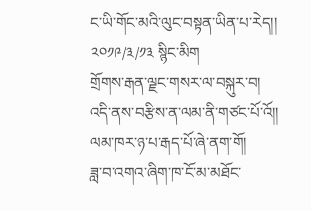ང་ཡི་གོང་མའི་ལུང་བསྟན་ཡིན་པ་རེད།།
༢༠༡༩/༣/༡༣ སྙིང་མིག
གྲོགས་རྒན་ལྗང་གསར་ལ་བསྐུར་བ།
འདི་ནས་བརྩིས་ན་ལམ་ནི་གཙང་པོ་འོ།།
ལམ་ཁར་ཉ་པ་རྒད་པོ་ཞེ་ནག་གོ།
ཟླ་བ་འགའ་ཞིག་ཁ་ངོ་མ་མཐོང་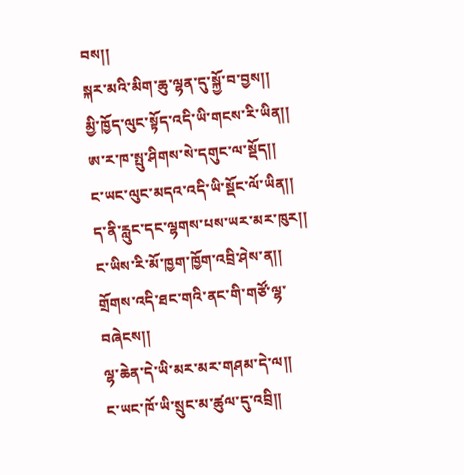བས།།
སྐར་མའི་མིག་ཆུ་ལྷན་དུ་སྐྱོ་བ་བྱས།།
མྱི་ཁྱོད་ལུང་སྟོད་འདི་ཡི་གངས་རི་ཡིན།།
ཨ་ར་ཁ་སྤུ་ཤིགས་སེ་དགུང་ལ་སྡོད།།
ང་ཡང་ལུང་མདའ་འདི་ཡི་སྡོང་ལོ་ཡིན།།
ད་ནི་རླུང་དང་ལྷགས་པས་ཡར་མར་ཁུར།།
ང་ཡིས་རི་མོ་ཁྱག་ཁྱོག་འབྲི་ཤེས་ན།།
གྲོགས་འདི་ཐང་གའི་ནང་གི་གཙོ་ལྷ་བཞེངས།།
ལྷ་ཆེན་དེ་ཡི་མར་མར་གཤམ་དེ་ལ།།
ང་ཡང་ཁོ་ཡི་སྲུང་མ་ཚུལ་དུ་འབྲི།།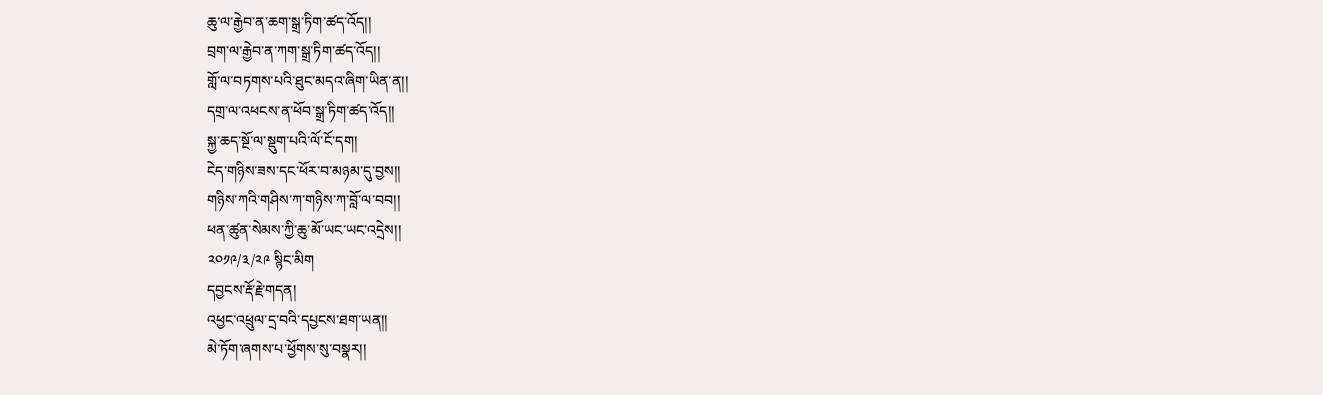ཆུ་ལ་རྒྱེབ་ན་ཆག་སྒྲ་ཏིག་ཚད་འོད།།
བྲག་ལ་རྒྱེབ་ན་ཀག་སྒྲ་ཏིག་ཚད་འོད།།
གློ་ལ་བཏགས་པའི་ཐུང་མདའ་ཞིག་ཡིན་ན།།
དགྲ་ལ་འཕངས་ན་ཕོབ་སྒྲ་ཏིག་ཚད་འོད།།
སྐྱ་ཆད་སྔོ་ལ་སྡུག་པའི་ལོ་ངོ་དག།
ངེད་གཉིས་ཟས་དང་ཕོར་བ་མཉམ་དུ་བྱས།།
གཉིས་ཀའི་གཤིས་ཀ་གཉིས་ཀ་བློ་ལ་བབ།།
ཕན་ཚུན་སེམས་ཀྱི་ཆུ་མོ་ཡང་ཡང་འདྲེས།།
༢༠༡༩/༣/༢༩ སྙིང་མིག
དབྱངས་རྡོ་རྗེ་གདན།
འཕྱང་འཕྲུལ་དྲ་བའི་དཔྱངས་ཐག་ཡན།།
མེ་ཏོག་ཞགས་པ་ཕྱོགས་སུ་བསྣར།།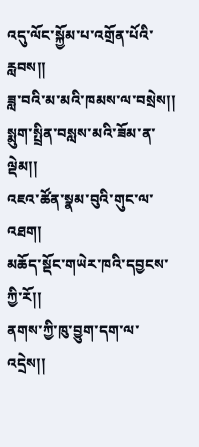འདུ་ལོང་སྐྱོམ་པ་འགྲོན་པོའི་རླབས།།
ཟླ་བའི་མ་མའི་ཁམས་ལ་བསྲེས།།
སྨུག་སྤྲིན་བསླས་མའི་ཟོམ་ན་ལྡེམ།།
འཇའ་ཚོན་སྣམ་བུའི་གུང་ལ་འཐག།
མཆོད་སྡོང་གཡེར་ཁའི་དབྱངས་ཀྱི་རོ།།
ནགས་ཀྱི་ཁུ་བྱུག་དག་ལ་འདྲེས།།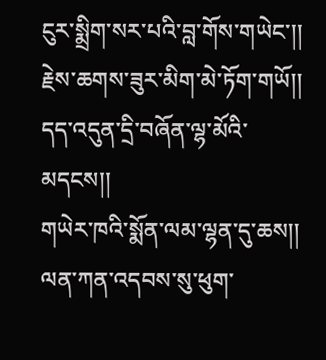ངུར་སྨྲིག་སར་པའི་བླ་གོས་གཡེང་།།
རྗེས་ཆགས་ཟུར་མིག་མེ་ཏོག་གཡོ།།
དད་འདུན་དྲི་བཞོན་ལྷ་མོའི་མདངས།།
གཡེར་ཁའི་སྨོན་ལམ་ལྷན་དུ་ཆས།།
ལན་ཀན་འདབས་སུ་ཕུག་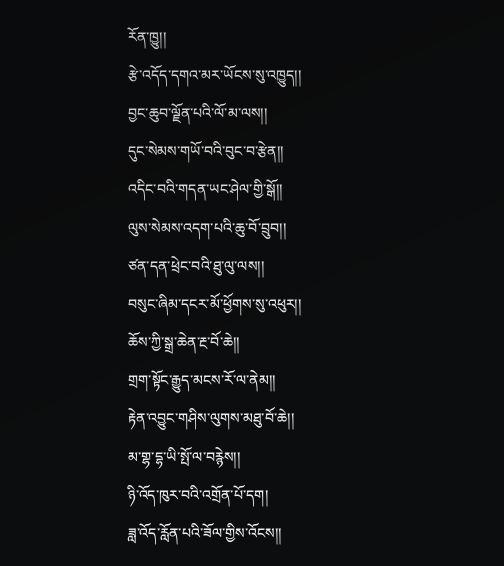རོན་ཁྱུ།།
རྩེ་འདོད་དགའ་མར་ཡོངས་སུ་འཁྱུད།།
བྱང་ཆུབ་ལྗོན་པའི་ལོ་མ་ལས།།
དུང་སེམས་གཡོ་བའི་བུང་བ་རྩེན།།
འདིང་བའི་གདན་ཡང་ཤེལ་གྱི་སྒོ།།
ལུས་སེམས་འདག་པའི་ཆུ་བོ་བྲུབ།།
ཙན་དན་ཕྲེང་བའི་ཐུ་ལུ་ལས།།
བསུང་ཞིམ་དངར་མོ་ཕྱོགས་སུ་འཕུར།།
ཆོས་ཀྱི་སྒྲ་ཆེན་རྔ་བོ་ཆེ།།
གྲག་སྟོང་རྒྱུད་མངས་རོ་ལ་ནེམ།།
རྟེན་འབྱུང་གཤིས་ལུགས་མཐུ་བོ་ཆེ།།
མ་གྷ་དྷ་ཡི་སྤོ་ལ་བརྙེས།།
ཉི་འོད་ཁུར་བའི་འགྲོན་པོ་དག།
ཟླ་འོད་རློན་པའི་ཟོལ་གྱིས་འོངས།།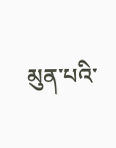མུན་པའི་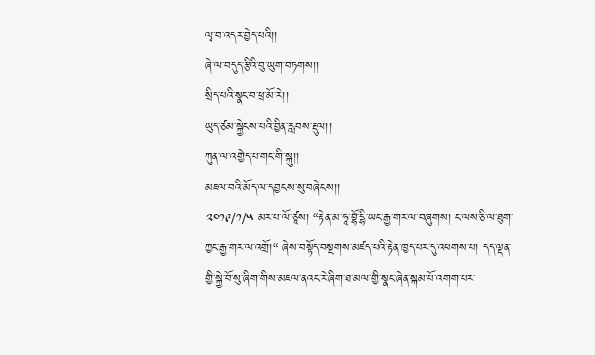ལྭ་བ་འདར་བྱེད་པའི།།
ཞེ་ལ་བདུད་རྩིའི་བུ་ཡུག་བཏགས།།
སྲིད་པའི་སྣང་བ་ཕྲ་མོ་རེ།།
ཡུད་ཙམ་སྐྱེངས་པའི་བྱིན་རླབས་རྡུལ།།
ཀུན་ལ་འགྱེད་པ་གང་གི་སྐུ།།
མཇལ་བའི་མོད་ལ་དབྱངས་སུ་བཞེངས།།
༢༠༡༩/༡/༥ མར་པ་ལོ་ཙཱས། “རྟེན་མ་ཧཱ་བྷོ་དྷི་ཡང་རྒྱ་གར་ལ་བཞུགས། ང་ལས་ཅི་ལ་ཐུག་ཀྱང་རྒྱ་གར་ལ་འགྲོ།“ ཞེས་བསྟོད་བསྔགས་མཛད་པའི་རྟེན་ཁྱད་པར་དུ་འཕགས་པ། དད་ལྡན་གྱི་སྐྱེ་བོ་སུ་ཞིག་གིས་མཇལ་ནའང་རེ་ཞིག་ཐ་མལ་གྱི་སྣང་ཞེན་སྐམ་པོ་འགག་པར་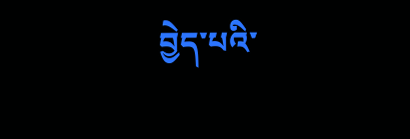བྱེད་པའི་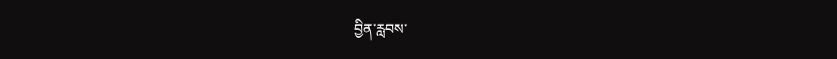བྱིན་རླབས་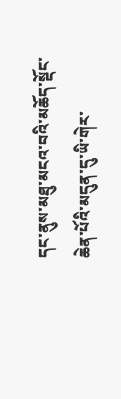དང་ནུས་མཐུ་མངའ་བའི་མཆོད་སྡོང་ཆེན་པོའི་མདུན་དུ་ཡི་གེར་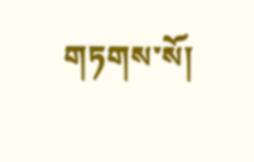གཏགས་སོ།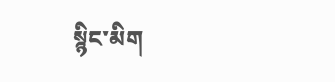སྙིང་མིག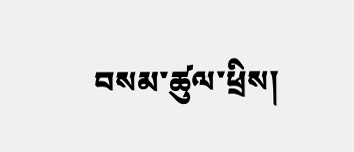བསམ་ཚུལ་ཕྲིས།